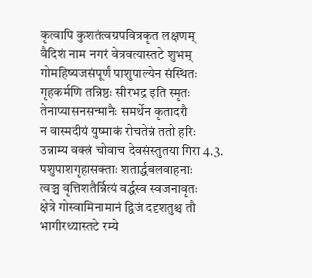कृत्वापि कुशतंत्वग्रपवित्रकृत लक्षणम्
वैदिशं नाम नगरं वेत्रवत्यास्तटे शुभम्
गोमहिष्यजसंपूर्णं पाशुपाल्येन संस्थितः
गृहकर्मणि तन्निष्ठः सीरभद्र इति स्मृतः
तेनाप्यासनसन्मानैः समर्थेन कृतादरौ
न वास्मदीयं युष्माकं रोचतेन्नं ततो हरिः
उन्नाम्य वक्त्रं चोवाच देवसंस्तुतया गिरा 4.3.
पशुपाशगृहासक्ताः शतार्द्धबलवाहनाः
त्वञ्च वृत्तिशतैर्न्नित्यं वर्द्धस्व स्वजनावृतः
क्षेत्रे गोस्वामिनामानं द्विजं ददृशतुश्च तौ
भागीरथ्यास्तटे रम्ये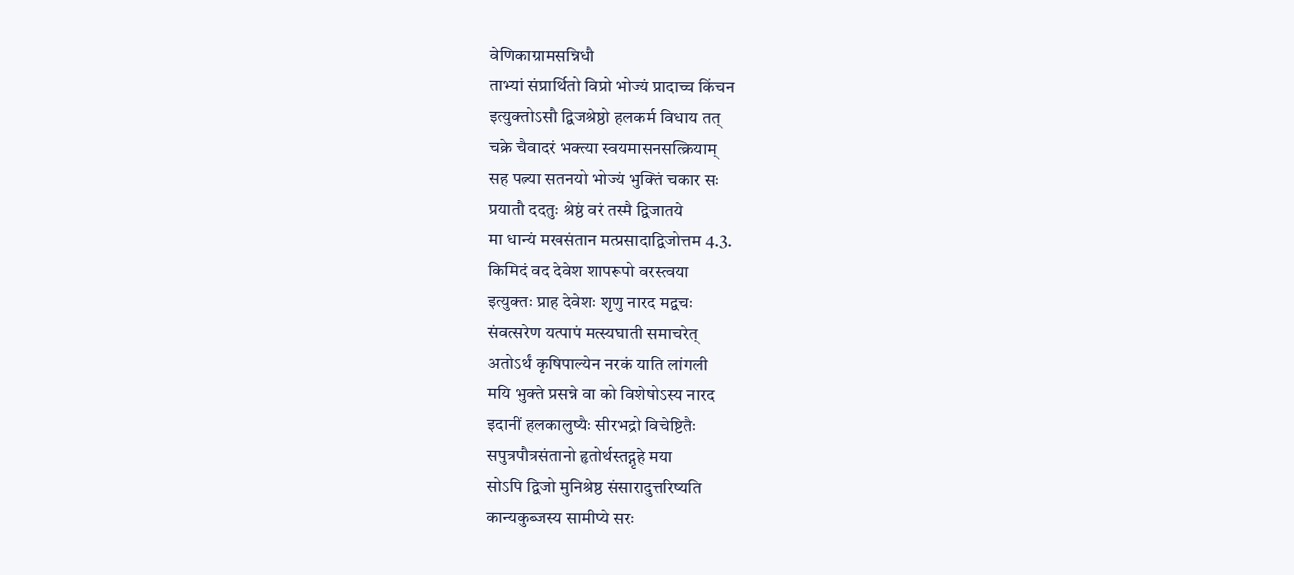वेणिकाग्रामसन्निधौ
ताभ्यां संप्रार्थितो विप्रो भोज्यं प्रादाच्च किंचन
इत्युक्तोऽसौ द्विजश्रेष्ठो हलकर्म विधाय तत्
चक्रे चैवादरं भक्त्या स्वयमासनसत्क्रियाम्
सह पत्न्या सतनयो भोज्यं भुक्तिं चकार सः
प्रयातौ ददतुः श्रेष्ठं वरं तस्मै द्विजातये
मा धान्यं मखसंतान मत्प्रसादाद्विजोत्तम 4.3.
किमिदं वद देवेश शापरूपो वरस्त्वया
इत्युक्तः प्राह देवेशः शृणु नारद मद्वचः
संवत्सरेण यत्पापं मत्स्यघाती समाचरेत्
अतोऽर्थं कृषिपाल्येन नरकं याति लांगली
मयि भुक्ते प्रसन्ने वा को विशेषोऽस्य नारद
इदानीं हलकालुष्यैः सीरभद्रो विचेष्टितैः
सपुत्रपौत्रसंतानो हृतोर्थस्तद्गृहे मया
सोऽपि द्विजो मुनिश्रेष्ठ संसारादुत्तरिष्यति
कान्यकुब्जस्य सामीप्ये सरः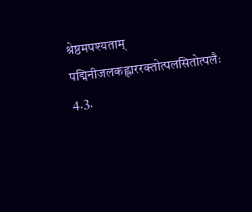श्रेष्ठमपश्यताम्
पद्मिनीजलकह्लाररक्तोत्पलसितोत्पलैः 4.3.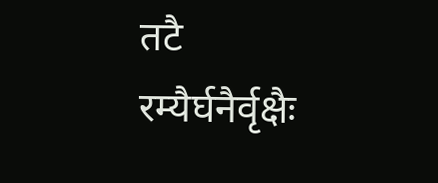तटै रम्यैर्घनैर्वृक्षैः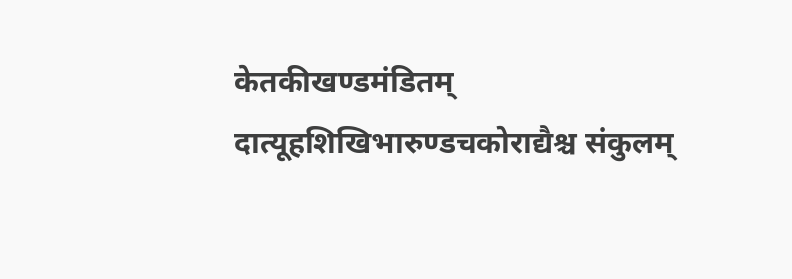केतकीखण्डमंडितम्
दात्यूहशिखिभारुण्डचकोराद्यैश्च संकुलम्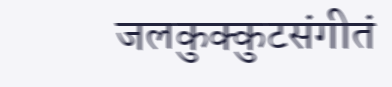जलकुक्कुटसंगीतं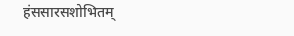हंससारसशोभितम्